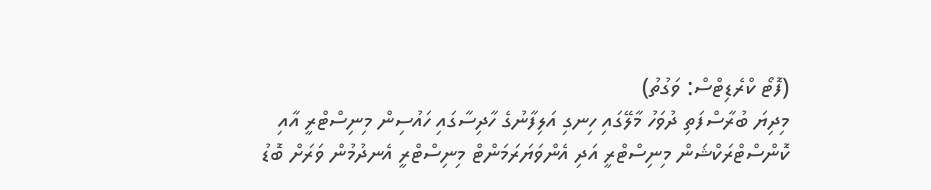(ފޮޓޯ ކްރެޑިޓްސް: ވަގުތު)
މިދިޔަ ބުރާސްފަތި ދުވަހު މާލޭގައި ހިނގި އަލިފާނުގެ ހާދިސާގައި ހައުސިން މިނިސްޓްރީ އާއި ކޮންސްޓްރަކްޝަން މިނިސްޓްރީ އަދި އެންވަޔަރަމަންޓް މިނިސްޓްރީ އެނދުމުން ވަރަށް ބޮޑު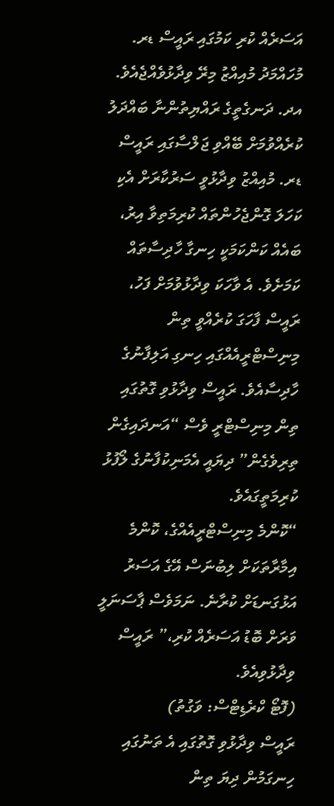އަސަރެއް ކުރި ކަމުގައި ރައީސް ޑރ. މުހައްމަދު މުއިއްޒު މިރޭ ވިދާޅުވެއްޖެއެވެ.
އދ. ދަނގެތީގެ ރައްޔިތުންނާ ބައްދަލު ކުރެއްވުމަށް ބޭއްވި ޖަލްސާގައި ރައީސް ޑރ. މުއިއްޒު ވިދާޅުވީ ސަރުކާރަށް އެކި ކަހަލަ ގޮންޖެހުންތައް ކުރިމަތިވާ އިރު، ބައެއް ކަންކަމަކީ ހިނގާ ހާދިސާތައް ކަމަށެވެ. އެ ވާހަކަ ވިދާޅުވުމަށް ފަހު، ރައީސް ފާހަގަ ކުރެއްވީ ތިން މިނިސްޓްރީއެއްގައި ހިނގި އަލިފާނުގެ ހާދިސާއެވެ. ރައީސް ވިދާޅުވި ގޮތުގައި ތިން މިނިސްޓްރީ ވެސް “އަނދައިގެން ތިރިވެގެން” ދިޔައީ އެމަނިކުފާނުގެ ލޯފުޅު ކުރިމަތީގައެވެ.
“ކޮންމެ މިނިސްޓްރީއެއްގެ، ކޮންމެ އިމާރާތަކަށް ލިބުނަސް އޭގެ އަސަރު އަޅުގަނޑަށް ކުރާނެ. ނަމަވެސް ޕާސަނަލީ ވަރަށް ބޮޑު އަސަރެއް ކުރި،” ރައީސް ވިދާޅުވިއެވެ.
(ފޮޓޯ ކްރެޑިޓްސް: ވަގުތު)
ރައީސް ވިދާޅުވި ގޮތުގައި އެ ތަނުގައި ހިނގަމުން ދިޔަ ތިން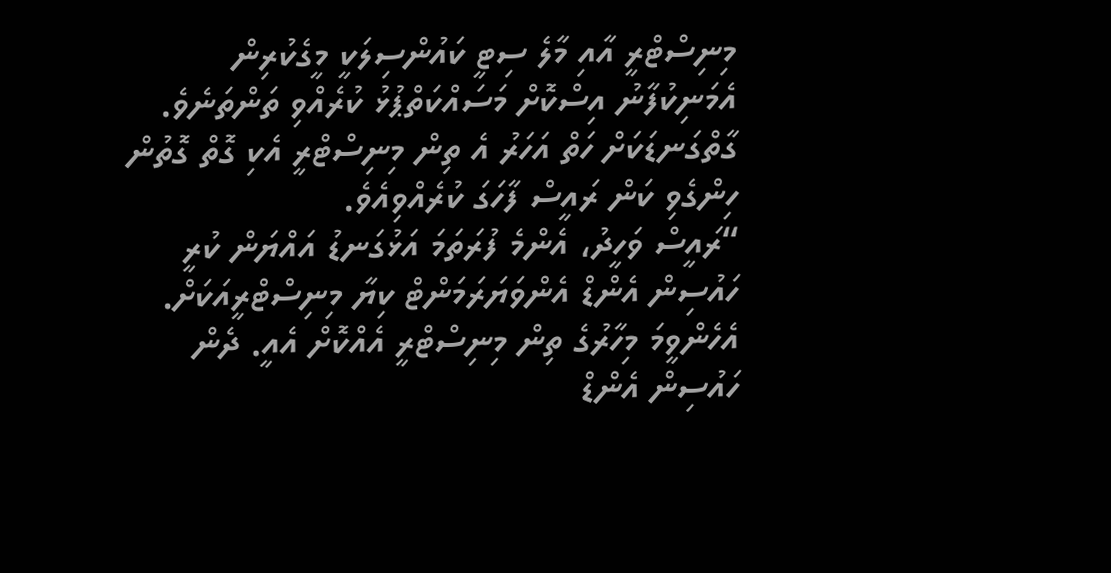މިނިސްޓްރީ އާއި މާލެ ސިޓީ ކައުންސިލަކީ މީގެކުރިން އެމަނިކުފާނު އިސްކޮށް މަސައްކަތްޕުޅު ކުރެއްވި ތަންތަނެވެ. ގާތްގަނޑަކަށް ހަތް އަހަރު އެ ތިން މިނިސްޓްރީ އެކި ގޮތް ގޮތުން ހިންގެވި ކަން ރައީސް ފާހަގަ ކުރެއްވިއެވެ.
“ރައީސް ވަހީދު، އެންމެ ފުރަތަމަ އަޅުގަނޑު އައްޔަން ކުރީ ހައުސިން އެންޑް އެންވަޔަރަމަންޓް ކިޔާ މިނިސްޓްރީއަކަށް. އެހެންވީމަ މިހާރުގެ ތިން މިނިސްޓްރީ އެއްކޮށް އެއީ. ދެން ހައުސިން އެންޑް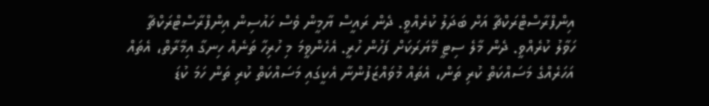އިންފްރާސްޓްރަކްޗާ އަށް ބަދަލު ކުރެއްވީ. ދެން ރައީސް ޔާމީން ވެސް ހައުސިން އިންފްރާސްޓްރަކްޗާ ހަވާލު ކުރެއްވީ. ދެން މާލެ ސިޓީ މޭޔަރަކަށް ފަހުން ހުރީ. އެހެންވީމަ މި ހުރިހާ ތަނެއް ހިނގާ އިމާރާތް، އެތައް އަހަރެއްގެ މަސައްކަތް ކުރި ތަން، އެތައް މުވައްޒަފުންނާ އެކީގައި މަސައްކަތް ކުރި ތަން ހަމަ ކުޑަ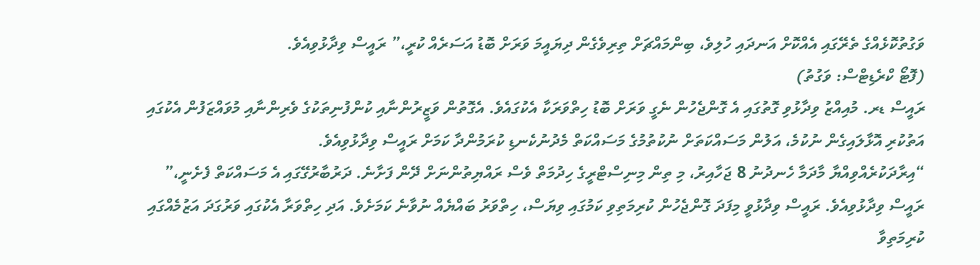ވަގުތުކޮޅެއްގެ ތެރޭގައި އެއްކޮށް އަނދައި ހުލިވެ، ބިންމައްޗަށް ތިރިވެގެން ދިޔައީމަ ވަރަށް ބޮޑު އަސަރެއް ކުރީ،” ރައީސް ވިދާޅުވިއެވެ.
(ފޮޓޯ ކްރެޑިޓްސް: ވަގުތު)
ރައީސް ޑރ. މުއިއްޒު ވިދާޅުވި ގޮތުގައި އެ ގޮންޖެހުން ނެގީ ވަރަށް ބޮޑު ހިތްވަރަކާ އެކުގައެވެ. އެގޮތުން ވަޒީރުންނާއި ކުންފުނިތަކުގެ ވެރިންނާއި މުވައްޒަފުން އެކުގައި އަތުކުރި އޮޅާލައިގެން ނުކުމެ، އަލުން މަސައްކަތަށް ނުކުތުމުގެ މަސައްކަތް މެދުނުކެނޑި ކުރަމުންދާ ކަމަށް ރައީސް ވިދާޅުވިއެވެ.
“އިރާދަކުރެއްވިއްޔާ މާދަމާ ހެނދުނު 8 ޖަހާއިރު، މި ތިން މިނިސްޓްރީގެ ހިދުމަތް ވެސް ރައްޔިތުންނަށް ދޭން ފަށާނެ. ދަރުބާރުގޭގައި އެ މަސައްކަތް ފެށެނީ،” ރައީސް ވިދާޅުވިއެވެ. ރައީސް ވިދާޅުވީ މިފަދަ ގޮންޖެހުން ކުރިމަތިވި ކަމުގައި ވިޔަސް، ހިތްވަރު ބައްޔެއް ނުވާނެ ކަމަށެވެ. އަދި ހިތްވަރާ އެކުގައި ވަރުގަދަ އަޒުމެއްގައި ކުރިމަތިވާ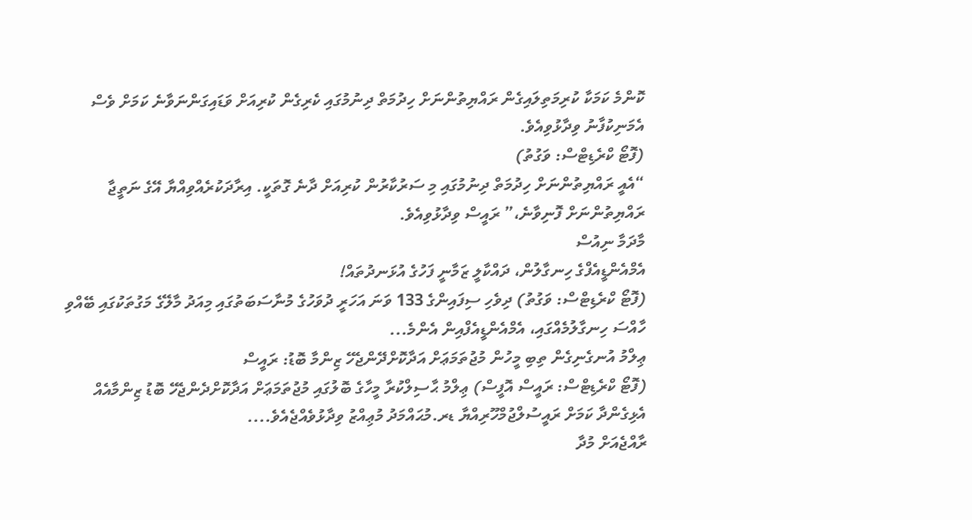ކޮންމެ ކަމަކާ ކުރިމަތިލައިގެން ރައްޔިތުންނަށް ހިދުމަތް ދިނުމުގައި ކެރިގެން ކުރިއަށް ވަޑައިގަންނަވާނެ ކަމަށް ވެސް އެމަނިކުފާނު ވިދާޅުވިއެވެ.
(ފޮޓޯ ކްރެޑިޓްސް: ވަގުތު)
“އެއީ ރައްޔިތުންނަށް ހިދުމަތް ދިނުމުގައި މި ސަރުކާރުން ކުރިއަށް ދާނެ ގޮތަކީ. އިރާދަކުރެއްވިއްޔާ އޭގެ ނަތީޖާ ރައްޔިތުންނަށް ފޮނިވާނެ،” ރައީސް ވިދާޅުވިއެވެ.
މާދަމާ ނިއުސް
އެމްއެންޑީއެފްގެ ހިނގާލުން، ދައްކާލީ ޒަމާނީ ފަހުގެ އުޅަނދުތައް!
(ފޮޓޯ ކްރެޑިޓްސް: ވަގުތު) ދިވެހި ސިފައިންގެ 133 ވަނަ އަހަރީ ދުވަހުގެ މުނާސަބަތުގައި މިއަދު މާލޭގެ މަގުތަކުގައި ބޭއްވި ހާއްސަ ހިނގާލުމެއްގައި، އެމްއެންޑީއެފްއިން އެންމެ...
ޢިލްމު އުނގެނިގެން ތިބި މީހުން މުޖުތަމަޢަށް އަދާކޮށްދޭންޖެހޭ ޒިންމާ ބޮޑު: ރައީސް
(ފޮޓޯ ކްރެޑިޓްސް: ރައީސް އޮފީސް) ޢިލްމު ޙާސިލްކުރާ މީހާގެ ބޮލުގައި މުޖުތަމަޢަށް އަދާކޮށްދެންޖެހޭ ބޮޑު ޒިންމާއެއް އެޅިގެންދާ ކަމަށް ރައީސުލްޖުމްހޫރިއްޔާ ޑރ.މުޙައްމަދު މުޢިއްޒު ވިދާޅުވެއްޖެއެވެ....
ރާއްޖެއަށް މުދާ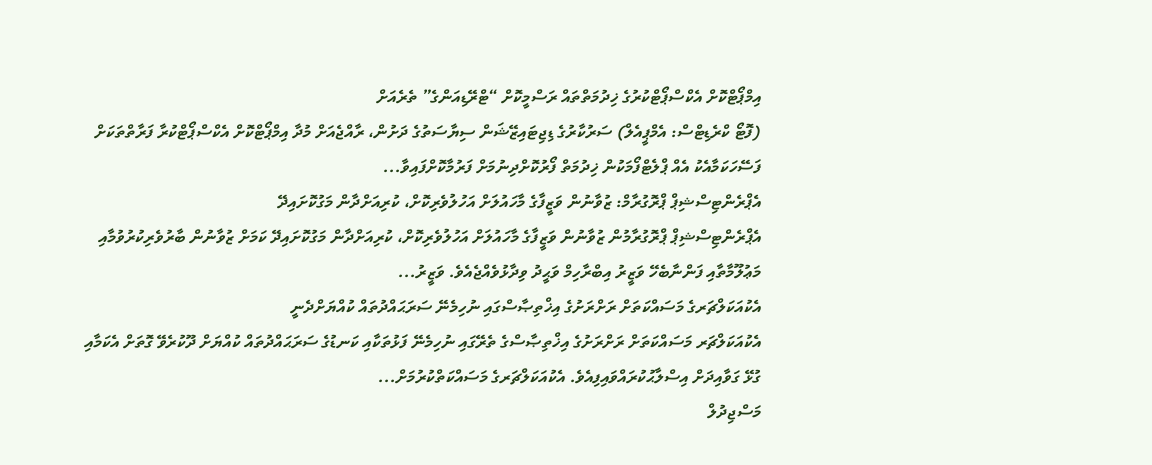އިމްޕޯޓްކޮށް އެކްސްޕޯޓްކުރުގެ ޚިދުމަތްތައް ރަސްމީކޮށް “ޓްރޭޑިއަންގެ” ތެރެއަށް
(ފޮޓޯ ކްރެޑިޓްސް: އެމްޕީއެލް) ސަރުކާރުގެ ޑިޖިޓައިޒޭޝަން ސިޔާސަތުގެ ދަށުން، ރާއްޖެއަށް މުދާ އިމްޕޯޓްކޮށް އެކްސްޕޯޓްކުރާ ފަރާތްތަކަށް ފަސޭހަކަމާއެކު އެއް ޕްލެޓްފޯމަކުން ޚިދުމަތް ފޯރުކޮށްދިނުމަށް ފަރުމާކޮށްފައިވާ...
އެޕްރެންޓިސްޝިޕް ޕްރޮގުރާމް: ޒުވާނުން ވަޒީފާގެ މާހައުލަށް އަހުލުވެރިކޮށް، ކުރިއަށްދާން މަގުކޮށައިދޭ
އެޕްރެންޓިސްޝިޕް ޕްރޮގުރާމުން ޒުވާނުން ވަޒީފާގެ މާހައުލަށް އަހުލުވެރިކޮށް، ކުރިއަށްދާން މަގުކޮށައިދޭ ކަމަށް ޒުވާނުން ބާރުވެރިކުރުވުމާއި މަޢުލޫމާތާއި ފަންނާބެހޭ ވަޒީރު އިބްރާހިމް ވަޙީދު ވިދާޅުވެއްޖެއެވެ. ވަޒީރު...
އެކުއަކަލްޗަރގެ މަސައްކަތަށް ރަށްރަށުގެ އިޚްތިޞާސްގައި ނުހިމެނޭ ސަރަޙައްދުތައް ކުއްޔަށްދެނީ
އެކުއަކަލްޗަރ މަސައްކަތަށް ރަށްރަށުގެ އިޚްތިޞާސްގެ ތެރޭގައި ނުހިމެނޭ ފަޅުތަކާއި ކަނޑުގެ ސަރަޙައްދުތައް ކުއްޔަށް ދޫކުރެވޭ ގޮތަށް އެކަމާއި ގުޅޭ ގަވާއިދަށް އިސްލާޙުކުރައްވައިފިއެވެ. އެކުއަކަލްޗަރގެ މަސައްކަތްކުރުމަށް...
މަސްޖިދުލް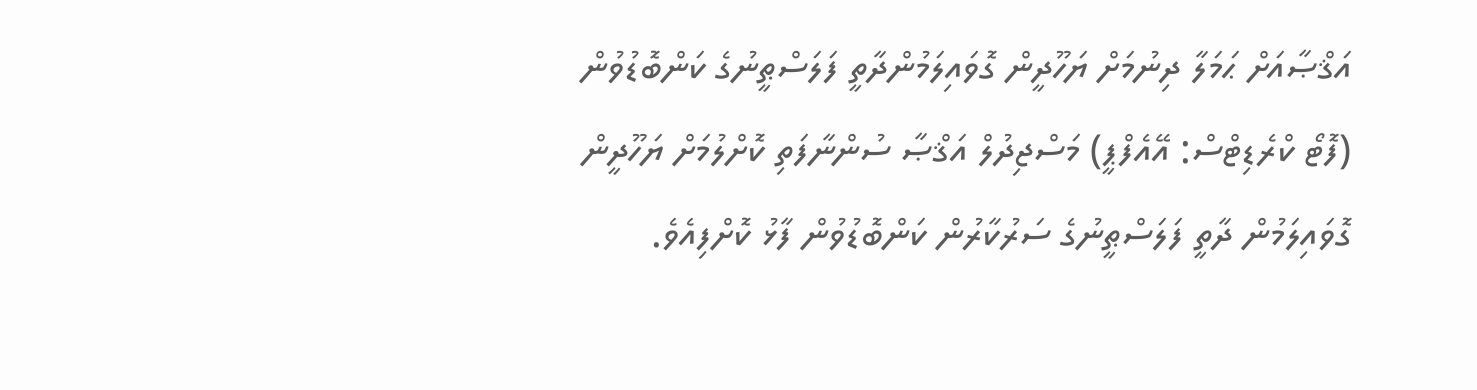އަޤްޞާއަށް ޙަމަލާ ދިނުމަށް ޔަހޫދީން ގޮވައިލަމުންދާތީ ފަލަސްޠީނުގެ ކަންބޮޑުވުން
(ފޮޓޯ ކްރެޑިޓްސް: އޭއެފްޕީ) މަސްޖިދުލް އަޤްޞާ ސުންނާފަތި ކޮށްލުމަށް ޔަހޫދީން ގޮވައިލަމުން ދާތީ ފަލަސްޠީނުގެ ސަރުކާރުން ކަންބޮޑުވުން ފާޅު ކޮށްފިއެވެ.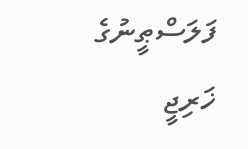ފަލަސްޠީނުގެ ޚަރިޖީ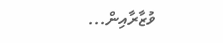ވުޒާރާއިން...